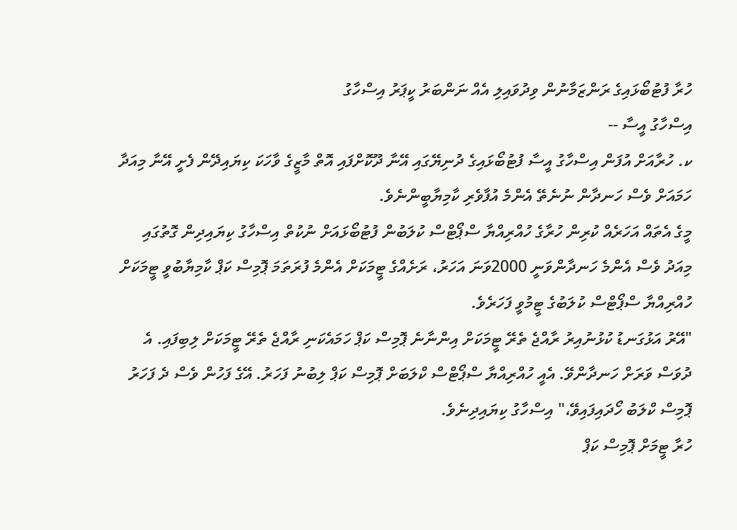ހުރާ ފުޓުބޯޅައިގެ ރަންޒަމާނުން ވިދުވައިލި އެއް ނަންބަރު ކީޕަރު އިސްހާގު
އިސްހާގު އީސާ --
ކ. ހުރާއަށް އުފަން އިސްހާގު އީސާ ފުޓުބޯޅައިގެ ދުނިޔޭގައި އޭނާ ދޫކޮށްފައި އޮތް މާޒީގެ ވާހަކަ ކިޔައިދޭން ފެށީ އޭނާ މިއަދާ ހަމައަށް ވެސް ހަނދާން ނުނެތޭ އެންމެ އުފާވެރި ކާމިޔާބީންނެވެ.
މީގެ އެތައް އަހަރެއް ކުރިން ހުރާގެ ހުއްރިއްޔާ ސްޕޯޓްސް ކުލަބުން ފުޓުބޯޅައަށް ނުކުތް އިސްހާގު ކިޔައިދިން ގޮތުގައި މިއަދު ވެސް އެންމެ ހަނދާންވަނީ 2000ވަނަ އަހަރު، ރަށެއްގެ ޓީމަކަށް އެންމެ ފުރަތަމަ ޕޮމިސް ކަޕް ކާމިޔާބުވީ ޓީމަކަށް ހުއްރިއްޔާ ސްޕޯޓްސް ކުލަބުގެ ޓީމުވީ ފަހަރެވެ.
"އޭރު އަޅުގަނޑު ކުޅުނުއިރު ރާއްޖެ ތެރޭ ޓީމަކަށް އިންނާނެ ޕޮމިސް ކަޕް ހަމައެކަނި ރާއްޖެ ތެރޭ ޓީމަކަށް ލިބިފައި. އެ ދުވަސް ވަރަށް ހަނދާންވޭ. އެއީ ހުއްރިއްޔާ ސްޕޯޓްސް ކްލަބަށް ޕޮމިސް ކަޕް ލިބުނު ފަހަރު. އޭގެ ފަހުން ވެސް ދެ ފަހަރު ޕޮމިސް ކްލަބު ހޯދައިފައިވޭ،" އިސްހާގު ކިޔައިދިނެވެ.
ހުރާ ޓީމަށް ޕޮމިސް ކަޕް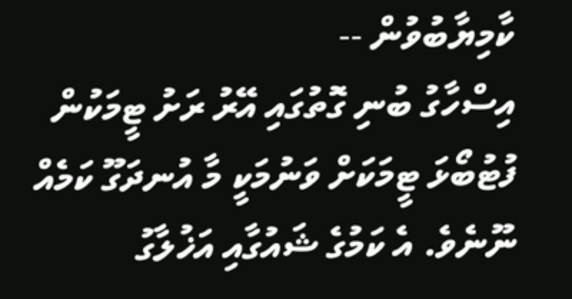ކާމިޔާބުވުން --
އިސްހާގު ބުނި ގޮތުގައި އޭރު ރަށު ޓީމަކުން ފުޓުބޯޅަ ޓީމަކަށް ވަނުމަކީ މާ އުނދަގޫ ކަމެއް ނޫނެވެ. އެ ކަމުގެ ޝައުގާއި އަޚުލާގު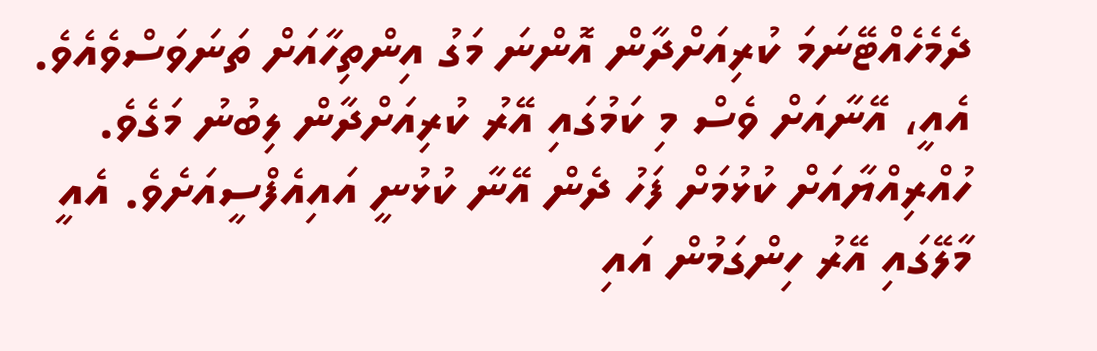ދެމެހެއްޓޭނަމަ ކުރިއަށްދާން އޮންނަ މަގު އިންތިހާއަށް ތަނަވަސްވެއެވެ. އެއީ، އޭނާއަށް ވެސް މި ކަމުގައި އޭރު ކުރިއަށްދާން ލިބުނު މަގެވެ.
ހުއްރިއްޔާއަށް ކުޅުމަށް ފަހު ދެން އޭނާ ކުޅުނީ އައިއެފްސީއަށެވެ. އެއީ މާލޭގައި އޭރު ހިންގަމުން އައި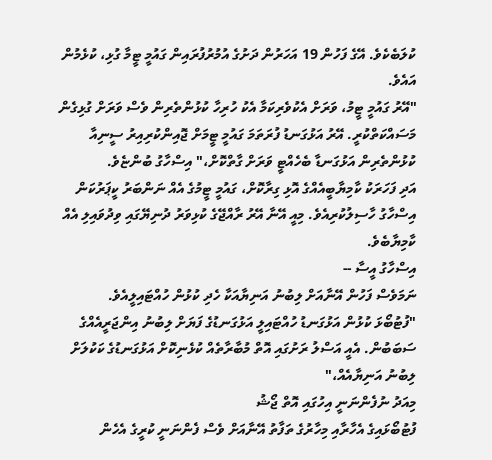ކުލަބެކެވެ. އޭގެ ފަހުން 19 އަހަރުން ދަށުގެ އުމުރުފުރައިން ގައުމީ ޓީމާ ގުޅި، ކުޅެމުން އައެވެ.
"އޭރު ގައުމީ ޓީމު، ވަރަށް އެކުވެރިކަމާ އެކު ހުރިހާ ކުޅުންތެރިން ވެސް ވަރަށް ގުޅިގެން މަސައްކަތްކުރީ. އޭރު އަޅުގަނޑު ފުރަތަމަ ގައުމީ ޓީމަށް ޖޮއިންކުރިއިރު ސީނިއާ ކުޅުންތެރިން އަޅުގަނޑާ ބެހެއްޓީ ވަރަށް ގާތްކޮށް،" އިސްހާގު ބުންޏެވެ.
އަދި ފަހަރަކު ކާމިޔާބީއެއްގެ އޮޅި ގިރާކޮށް، ގައުމީ ޓީމުގެ އެއް ނަންބަރު ކީޕަރުކަން އިސްހާގު ހާސިލުކުރިއެވެ. މިއީ އޭނާ އޭރު ރާއްޖޭގެ ކުޅިވަރު ދުނިޔޭގައި ވިދުވައިލި އެއް ކާމިޔާބެވެ.
އިސްހާގު އީސާ --
ނަމަވެސް ފަހުން އޭނާއަށް ލިބުނު އަނިޔާއަކާ ހެދި ކުޅުން ހުއްޓައިލީއެވެ.
"ފުޓުބޯޅަ ކުޅުން އަޅުގަނޑު ހުއްޓައިލީ އަޅުގަނޑުގެ ފަޔަށް ލިބުނު އިންޖަރީއެއްގެ ސަބަބުން. އެއީ އަސްލު ރަށުގައި އޮތް މުބާރާތެއް ކުޅެނިކޮށް އަޅުގަނޑުގެ ކަކުލަށް ލިބުނު އަނިޔާއެއް،"
މިއަދު ނުފެންނަނީ އިހުގައި އޮތް ޖޯޝު
ފުޓުބޯޅައިގެ އެހާރާއި މިހާރުގެ ތަފާތު އޭނާއަށް ވެސް ފެންނަނީ ކުރީގެ އެހެން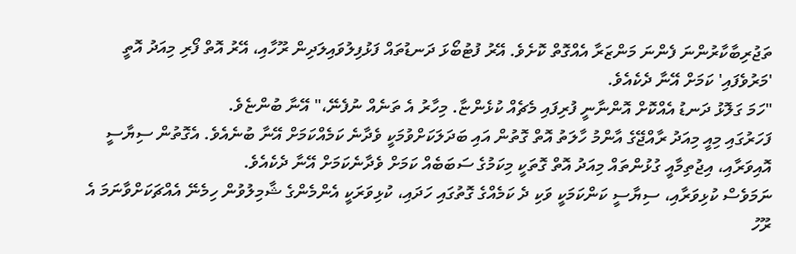ތަޖުރިބާކާރުންނަ ފެންނަ މަންޒަރާ އެއްގޮތް ކޮށެވެ. އޭރު ފުޓުބޯޅަ ދަނޑުތައް ފަޅުފިލުވައިލަދިން ރޫހާއި، އޭރު އޮތް ފޯރި މިއަދު އޮތީ 'މަރުވެފައި' ކަމަށް އޭނާ ދެކެއެވެ.
"ހަމަ ގަލޮޅު ދަނޑު އެއްކޮށް އޮންނާނީ ފުރިފައި މެޗެއް ކުޅެންޏާ. މިހާރު އެ ތަނެއް ނުފެނޭ،" އޭނާ ބުންޏެވެ.
ފަހަރުގައި މިއީ މިއަދު ރާއްޖޭގެ އާންމު ހާލަތު އޮތް ގޮތުން އައި ބަދަލަކަށްވުމަކީ ވެދާނެ ކަމެއްކަމަށް އޭނާ ބުނެއެވެ. އެގޮތުން ސިޔާސީ އޮއިވަރާއި، އިޖުތިމާއީ ގުޅުންތައް މިއަދު އޮތް ގޮތަކީ މިކަމުގެ ސަބަބެއް ކަމަށް ވެދާނެކަމަށް އޭނާ ދެކެއެވެ.
ނަމަވެސް ކުޅިވަރާއި، ސިޔާސީ ކަންކަމަކީ ވަކި ދެ ކަމެއްގެ ގޮތުގައި ހަދައި، ކުޅިވަރަކީ އެންމެންގެ ޝާމިލުވުން ހިމެނޭ އެއްޗަކަށްވާނަމަ އެ ރޫހު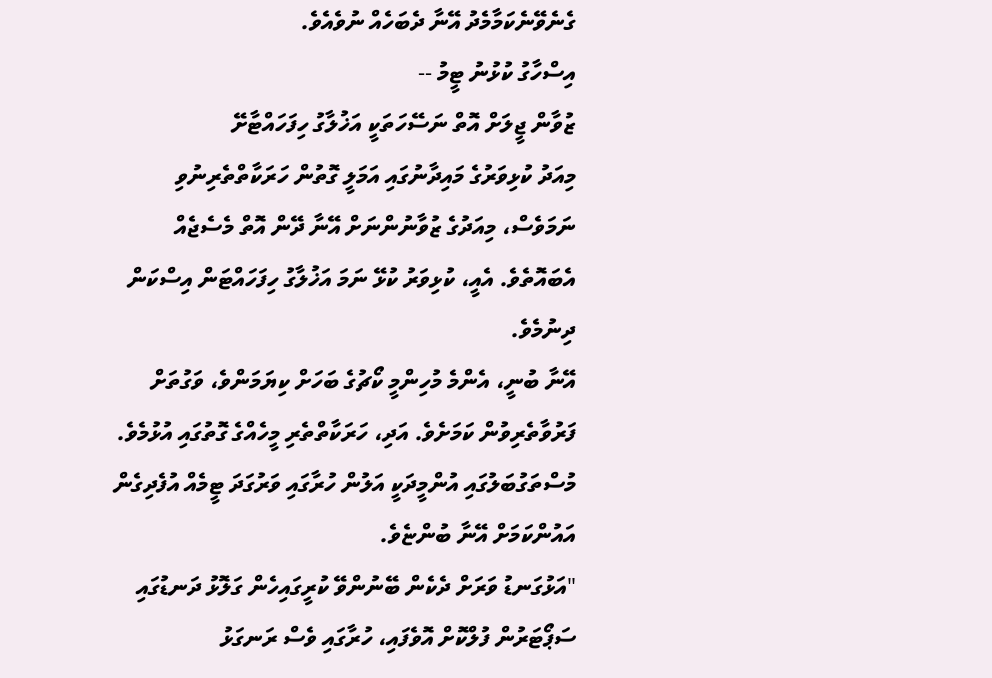ގެނެވޭނެކަމާމެދު އޭނާ ދެބަހެއް ނުވެއެވެ.
އިސްހާގު ކުޅުނު ޓީމު --
ޒުވާން ޖީލަށް އޮތް ނަސޭހަތަކީ އަޚުލާގު ހިފަހައްޓާށޭ
މިއަދު ކުޅިވަރުގެ މައިދާނުގައި އަމަލީ ގޮތުން ހަރަކާތްތެރިނުވި ނަމަވެސް، މިއަދުގެ ޒުވާނުންނަށް އޭނާ ދޭން އޮތް މެސެޖެއް އެބައޮތެވެ. އެއީ، ކުޅިވަރު ކުޅޭ ނަމަ އަޚުލާގު ހިފަހައްޓަން އިސްކަން ދިނުމެވެ.
އޭނާ ބުނީ، އެންމެ މުހިންމީ ކޯޗުގެ ބަހަށް ކިޔަމަންވެ، ވަގުތަށް ފަރުވާތެރިވުން ކަމަށެވެ. އަދި، ހަރަކާތްތެރި މީހެއްގެ ގޮތުގައި އުޅުމެވެ.
މުސްތަގުބަލުގައި އުންމީދަކީ އަލުން ހުރާގައި ވަރުގަދަ ޓީމެއް އުފެދިގެން އައުންކަމަށް އޭނާ ބުންޏެވެ.
"އަޅުގަނޑު ވަރަށް ދެކެން ބޭނުންވޭ ކުރީގައިހެން ގަލޮޅު ދަނޑުގައި ސަޕޯޓަރުން ފުލްކޮށް އޮވެފައި، ހުރާގައި ވެސް ރަނގަޅު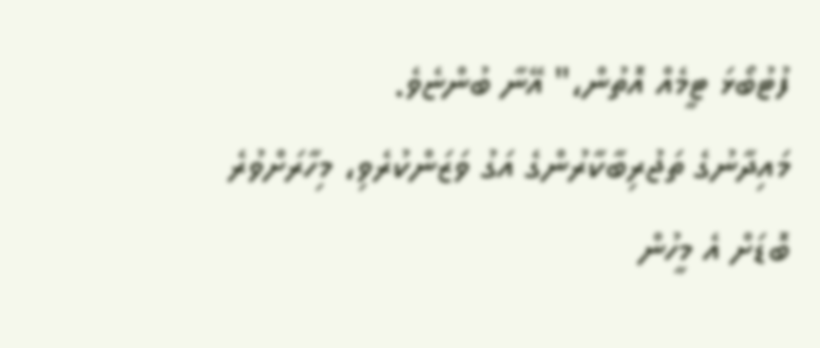ފުޓުބޯޅަ ޓީމެއް އޮތުން،" އޭނާ ބުންޏެވެ.
މައިދާނުގެ ތަޖުރިބާކާރުންގެ އަގު ވަޒަންކުރެވި، މިހާރަށްވުރެ ބޮޑަށް އެ މީހުން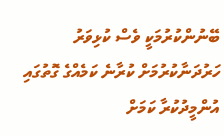ބޭނުންކުރުމަކީ ވެސް ކުޅިވަރު ހަރުދަނާކުރުމަށް ކުރާނެ ކަމެއްގެ ގޮތުގައި އުންމީދުކުރާ ކަމަށް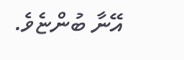އޭނާ ބުންޏެވެ.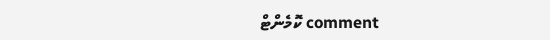comment ކޮމެންޓް